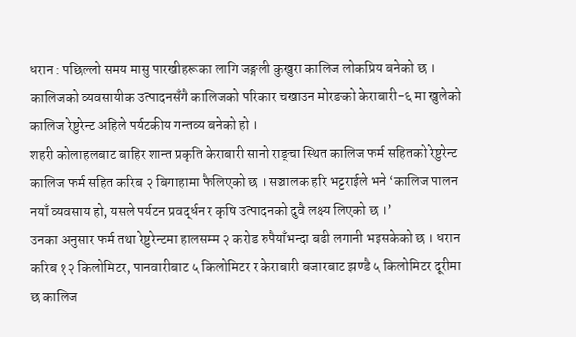धरान : पछिल्लो समय मासु पारखीहरूका लागि जङ्गली कुखुरा कालिज लोकप्रिय बनेको छ । कालिजको व्यवसायीक उत्पादनसँगै कालिजको परिकार चखाउन मोरङको केराबारी-६ मा खुलेको कालिज रेष्टुरेन्ट अहिले पर्यटकीय गन्तव्य बनेको हो ।
शहरी कोलाहलबाट बाहिर शान्त प्रकृति केराबारी सानो राङ्चा स्थित कालिज फर्म सहितको रेष्टुरेन्ट कालिज फर्म सहित करिब २ बिगाहामा फैलिएको छ । सञ्चालक हरि भट्टराईले भने ‘कालिज पालन नयाँ व्यवसाय हो, यसले पर्यटन प्रवर्द्धन र कृषि उत्पादनको दुवै लक्ष्य लिएको छ ।’
उनका अनुसार फर्म तथा रेष्टुरेन्टमा हालसम्म २ करोड रुपैयाँभन्दा बढी लगानी भइसकेको छ । धरान करिब १२ किलोमिटर, पानवारीबाट ५ किलोमिटर र केराबारी बजारबाट झण्डै ५ किलोमिटर दूरीमा छ कालिज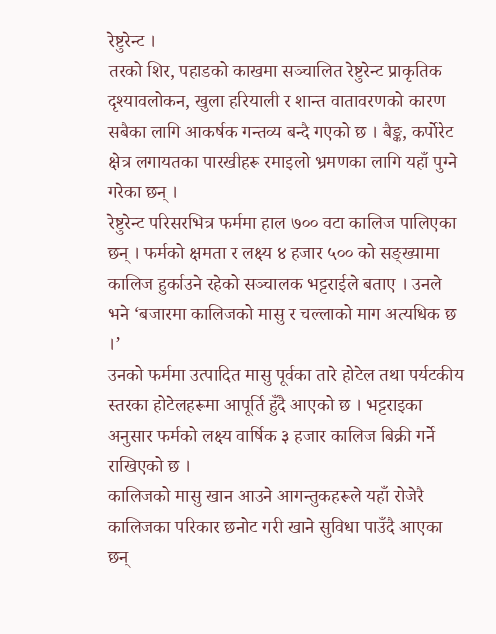रेष्टुरेन्ट ।
तरको शिर, पहाडको काखमा सञ्चालित रेष्टुरेन्ट प्राकृतिक दृश्यावलोकन, खुला हरियाली र शान्त वातावरणको कारण सबैका लागि आकर्षक गन्तव्य बन्दै गएको छ । बैङ्क, कर्पोरेट क्षेत्र लगायतका पारखीहरू रमाइलो भ्रमणका लागि यहाँ पुग्ने गरेका छन् ।
रेष्टुरेन्ट परिसरभित्र फर्ममा हाल ७०० वटा कालिज पालिएका छन् । फर्मको क्षमता र लक्ष्य ४ हजार ५०० को सङ्ख्यामा कालिज हुर्काउने रहेको सञ्चालक भट्टराईले बताए । उनले भने ‘बजारमा कालिजको मासु र चल्लाको माग अत्यधिक छ ।’
उनको फर्ममा उत्पादित मासु पूर्वका तारे होटेल तथा पर्यटकीय स्तरका होटेलहरूमा आपूर्ति हुँदै आएको छ । भट्टराइका अनुसार फर्मको लक्ष्य वार्षिक ३ हजार कालिज बिक्री गर्ने राखिएको छ ।
कालिजको मासु खान आउने आगन्तुकहरूले यहाँ रोजेरै कालिजका परिकार छनोट गरी खाने सुविधा पाउँदै आएका छन्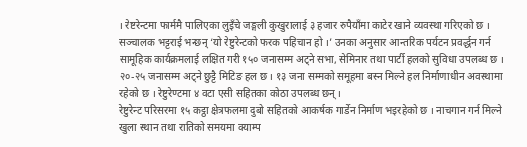। रेष्टरेन्टमा फार्ममै पालिएका लुइँचे जङ्गली कुखुरालाई ३ हजार रुपैयाँमा काटेर खाने व्यवस्था गरिएको छ ।
सञ्चालक भट्टराई भन्छन् ‘यो रेष्टुरेन्टको फरक पहिचान हो ।’ उनका अनुसार आन्तरिक पर्यटन प्रवर्द्धन गर्न सामूहिक कार्यक्रमलाई लक्षित गरी १५० जनासम्म अट्ने सभा, सेमिनार तथा पार्टी हलको सुविधा उपलब्ध छ ।
२०-२५ जनासम्म अट्ने छुट्टै मिटिङ हल छ । १३ जना सम्मको समूहमा बस्न मिल्ने हल निर्माणाधीन अवस्थामा रहेको छ । रेष्टुरेण्टमा ४ वटा एसी सहितका कोठा उपलब्ध छन् ।
रेष्टुरेन्ट परिसरमा १५ कट्ठा क्षेत्रफलमा दुबो सहितको आकर्षक गार्डेन निर्माण भइरहेको छ । नाचगान गर्न मिल्ने खुला स्थान तथा रातिको समयमा क्याम्प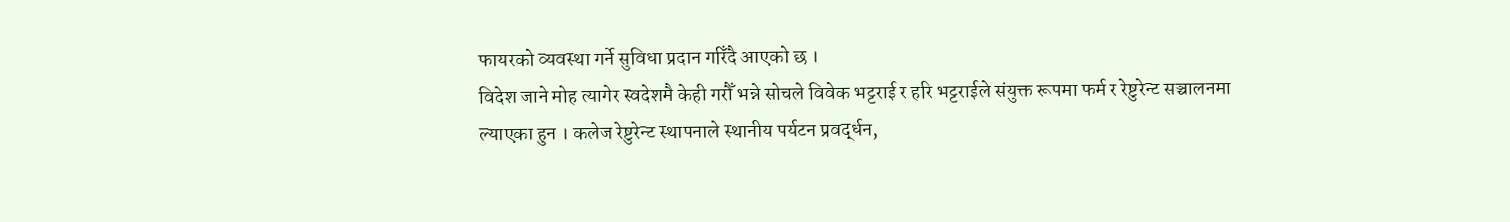फायरको व्यवस्था गर्ने सुविधा प्रदान गरिँदै आएको छ ।
विदेश जाने मोह त्यागेर स्वदेशमै केही गरौँ भन्ने सोचले विवेक भट्टराई र हरि भट्टराईले संयुक्त रूपमा फर्म र रेष्टुरेन्ट सञ्चालनमा ल्याएका हुन । कलेज रेष्टुरेन्ट स्थापनाले स्थानीय पर्यटन प्रवर्द्धन,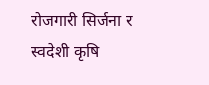रोजगारी सिर्जना र स्वदेशी कृषि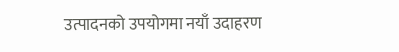उत्पादनको उपयोगमा नयाँ उदाहरण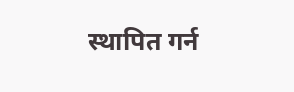स्थापित गर्न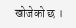खोजेको छ ।